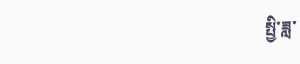སྤྱི་ཟླ་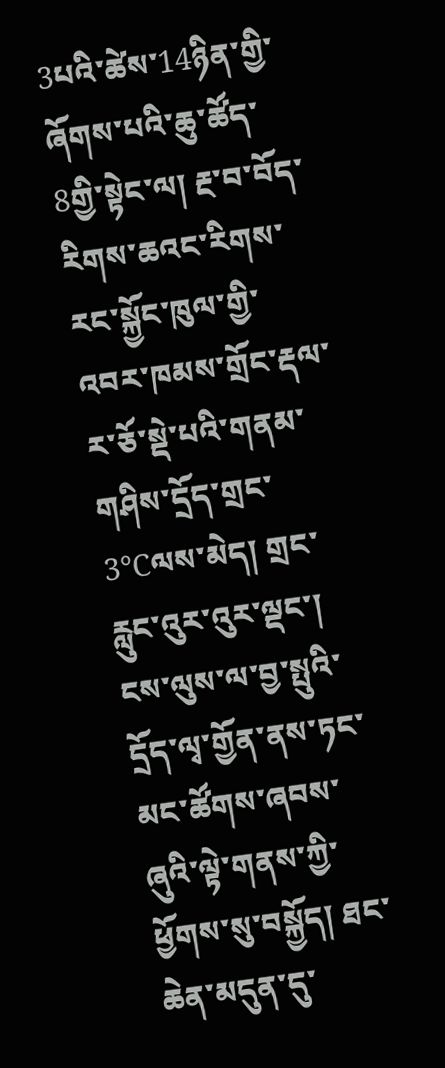3པའི་ཚེས་14ཉིན་གྱི་ཞོགས་པའི་ཆུ་ཚོད་8གྱི་སྟེང་ལ། རྔ་བ་བོད་རིགས་ཆའང་རིགས་རང་སྐྱོང་ཁུལ་གྱི་འབར་ཁམས་གྲོང་རྡལ་ར་ཅོ་སྡེ་པའི་གནམ་གཤིས་དྲོད་གྲང་3℃ལས་མེད། གྲང་རླུང་འུར་འུར་ལྡང་། ངས་ལུས་ལ་བྱ་སྤུའི་དྲོད་ལྭ་གྱོན་ནས་ཏང་མང་ཚོགས་ཞབས་ཞུའི་ལྟེ་གནས་ཀྱི་ཕྱོགས་སུ་བསྐྱོད། ཐང་ཆེན་མདུན་དུ་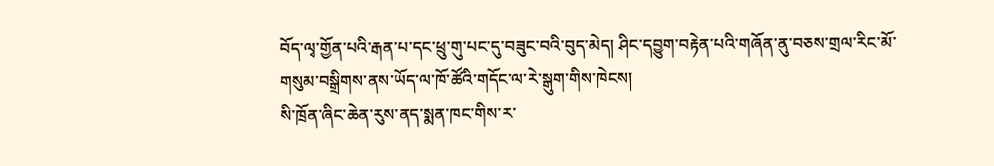བོད་ལྭ་གྱོན་པའི་རྒན་པ་དང་ཕྲུ་གུ་པང་དུ་བཟུང་བའི་བུད་མེད། ཤིང་དབྱུག་བརྟེན་པའི་གཞོན་ནུ་བཅས་གྲལ་རིང་མོ་གསུམ་བསྒྲིགས་ནས་ཡོད་ལ་ཁོ་ཚོའི་གདོང་ལ་རེ་སྒུག་གིས་ཁེངས།
སི་ཁྲོན་ཞིང་ཆེན་རུས་ནད་སྨན་ཁང་གིས་ར་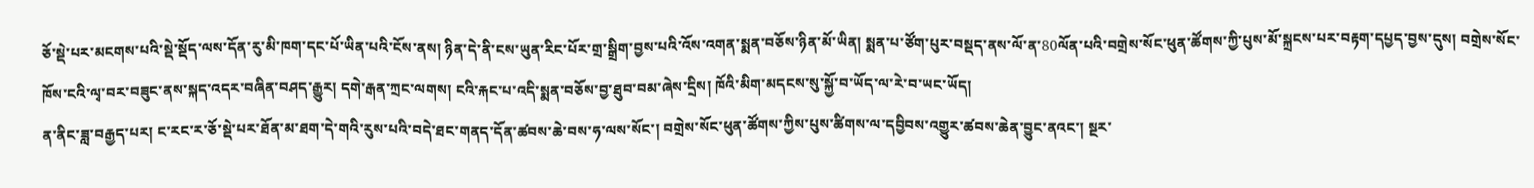ཅོ་སྡེ་པར་མངགས་པའི་སྡེ་སྡོད་ལས་དོན་རུ་མི་ཁག་དང་པོ་ཡིན་པའི་ངོས་ནས། ཉིན་དེ་ནི་ངས་ཡུན་རིང་པོར་གྲ་སྒྲིག་བྱས་པའི་འོས་འགན་སྨན་བཅོས་ཉིན་མོ་ཡིན། སྨན་པ་ཙོག་པུར་བསྡད་ནས་ལོ་ན་80ལོན་པའི་བགྲེས་སོང་ཕུན་ཚོགས་ཀྱི་པུས་མོ་སྐྲངས་པར་བརྟག་དཔྱད་བྱས་དུས། བགྲེས་སོང་ཁོས་ངའི་ལྭ་བར་བཟུང་ནས་སྐད་འདར་བཞིན་བཤད་རྒྱུར། དགེ་རྒན་ཀྲང་ལགས། ངའི་རྐང་པ་འདི་སྨན་བཅོས་བྱ་ཐུབ་བམ་ཞེས་དྲིས། ཁོའི་མིག་མདངས་སུ་སྐྱོ་བ་ཡོད་ལ་རེ་བ་ཡང་ཡོད།
ན་ནིང་ཟླ་བརྒྱད་པར། ང་རང་ར་ཅོ་སྡེ་པར་ཐོན་མ་ཐག་དེ་གའི་རུས་པའི་བདེ་ཐང་གནད་དོན་ཚབས་ཆེ་བས་ཧ་ལས་སོང་། བགྲེས་སོང་ཕུན་ཚོགས་ཀྱིས་པུས་ཚིགས་ལ་དབྱིབས་འགྱུར་ཚབས་ཆེན་བྱུང་ནའང་། སྔར་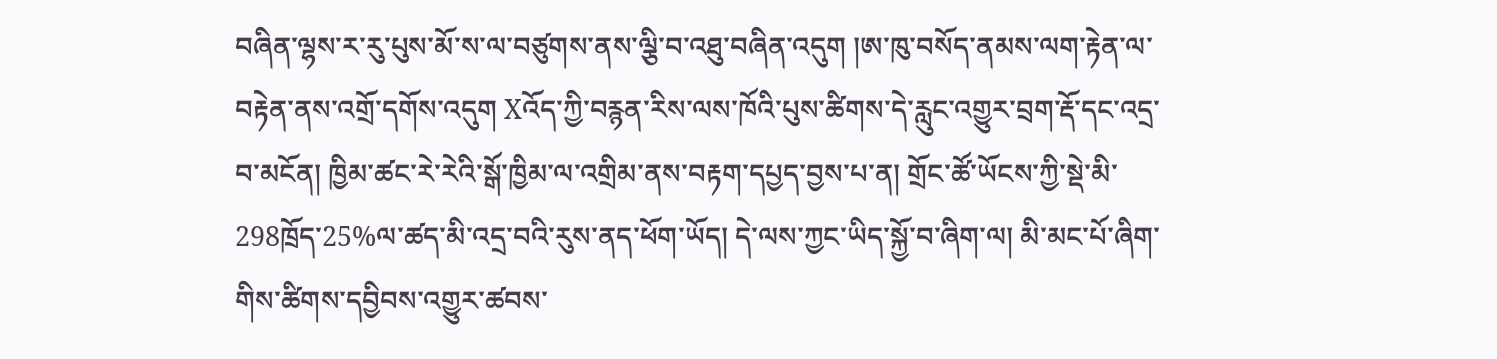བཞིན་ལྷས་ར་རུ་པུས་མོ་ས་ལ་བཙུགས་ནས་ལྕི་བ་འཐུ་བཞིན་འདུག །ཨ་ཁུ་བསོད་ནམས་ལག་རྟེན་ལ་བརྟེན་ནས་འགྲོ་དགོས་འདུག Xའོད་ཀྱི་བརྙན་རིས་ལས་ཁོའི་པུས་ཚིགས་དེ་རླུང་འགྱུར་བྲག་རྡོ་དང་འདྲ་བ་མངོན། ཁྱིམ་ཚང་རེ་རེའི་སྒོ་ཁྱིམ་ལ་འགྲིམ་ནས་བརྟག་དཔྱད་བྱས་པ་ན། གྲོང་ཚོ་ཡོངས་ཀྱི་སྡེ་མི་298ཁྲོད་25%ལ་ཚད་མི་འདྲ་བའི་རུས་ནད་ཕོག་ཡོད། དེ་ལས་ཀྱང་ཡིད་སྐྱོ་བ་ཞིག་ལ། མི་མང་པོ་ཞིག་གིས་ཚིགས་དབྱིབས་འགྱུར་ཚབས་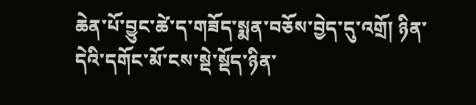ཆེན་པོ་བྱུང་ཚེ་ད་གཟོད་སྨན་བཅོས་བྱེད་དུ་འགྲོ། ཉིན་དེའི་དགོང་མོ་ངས་སྡེ་སྡོད་ཉིན་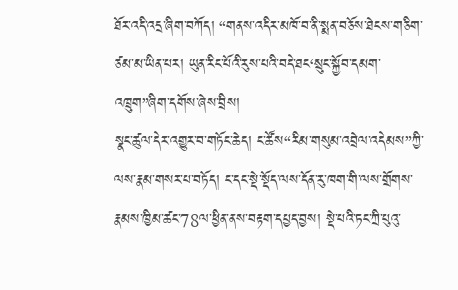ཐོར་འདི་འདྲ་ཞིག་བཀོད། “གནས་འདིར་མཁོ་བ་ནི་སྨན་བཅོས་ཐེངས་གཅིག་ཙམ་མ་ཡིན་པར། ཡུན་རིང་པོའི་རུས་པའི་བདེ་ཐང‘སྲུང་སྐྱོབ་དམག་འཁྲུག”ཞིག་དགོས་ཞེས་བྲིས།
སྣང་ཚུལ་དེར་འགྱུར་བ་གཏོང་ཆེད། ང་ཚོས“རིམ་གསུམ་འབྲེལ་འདེམས”ཀྱི་ལས་རྣམ་གསར་པ་བཏོད། ང་དང་སྡེ་སྡོད་ལས་དོན་རུ་ཁག་གི་ལས་གྲོགས་རྣམས་ཁྱིམ་ཚང་78ལ་ཕྱིན་ནས་བརྟག་དཔྱད་བྱས། སྡེ་པའི་ཏང་ཀྲི་པུའུ་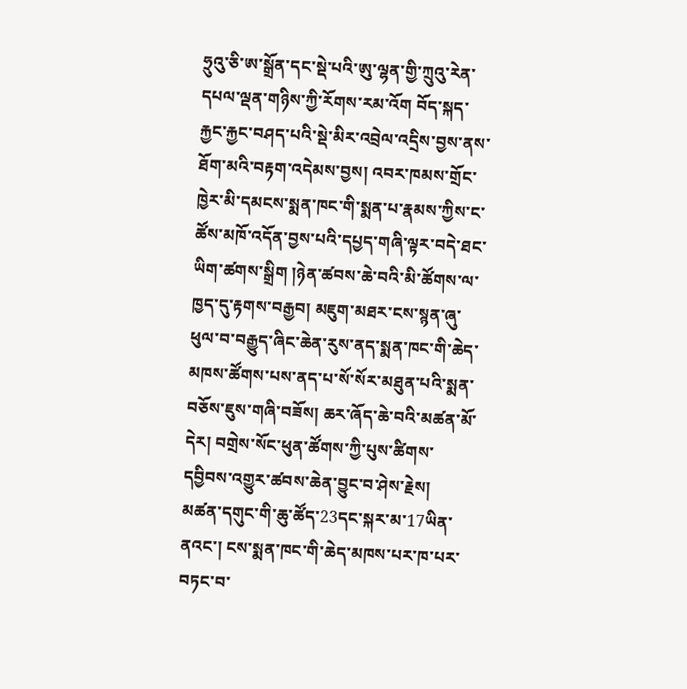ཧྲུའུ་ཅི་ཨ་སྒྲོན་དང་སྡེ་པའི་ཨུ་ལྷན་གྱི་ཀྲུའུ་རེན་དཔལ་ལྡན་གཉིས་ཀྱི་རོགས་རམ་འོག བོད་སྐད་རྐྱང་རྐྱང་བཤད་པའི་སྡེ་མིར་འབྲེལ་འདྲིས་བྱས་ནས་ཐོག་མའི་བརྟག་འདེམས་བྱས། འབར་ཁམས་གྲོང་ཁྱེར་མི་དམངས་སྨན་ཁང་གི་སྨན་པ་རྣམས་ཀྱིས་ང་ཚོས་མཁོ་འདོན་བྱས་པའི་དཔྱད་གཞི་ལྟར་བདེ་ཐང་ཡིག་ཚགས་སྒྲིག །ཉེན་ཚབས་ཆེ་བའི་མི་ཚོགས་ལ་ཁྱད་དུ་རྟགས་བརྒྱབ། མཇུག་མཐར་ངས་སྙན་ཞུ་ཕུལ་བ་བརྒྱུད་ཞིང་ཆེན་རུས་ནད་སྨན་ཁང་གི་ཆེད་མཁས་ཚོགས་པས་ནད་པ་སོ་སོར་མཐུན་པའི་སྨན་བཅོས་ཇུས་གཞི་བཟོས། ཆར་ཞོད་ཆེ་བའི་མཚན་མོ་དེར། བགྲེས་སོང་ཕུན་ཚོགས་ཀྱི་པུས་ཚིགས་དབྱིབས་འགྱུར་ཚབས་ཆེན་བྱུང་བ་ཤེས་རྗེས། མཚན་དགུང་གི་ཆུ་ཚོད་23དང་སྐར་མ་17ཡིན་ནའང་། ངས་སྨན་ཁང་གི་ཆེད་མཁས་པར་ཁ་པར་བཏང་བ་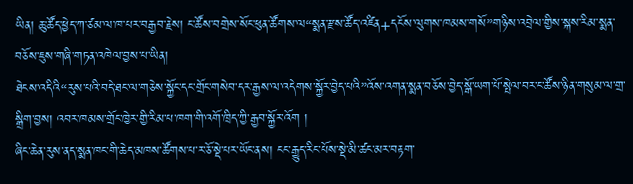ཡིན། ཆུ་ཚོད་ཕྱེད་ཀ་ཙམ་ལ་ཁ་པར་བརྒྱབ་རྗེས། ང་ཚོས་བགྲེས་སོང་ཕུན་ཚོགས་ལ“སྨན་རྫས་ཚོད་འཛིན+དངོས་ལུགས་ཁམས་གསོ”གཉིས་འབྲེལ་གྱིས་སྐས་རིམ་སྨན་བཅོས་ཇུས་གཞི་གཏན་འཁེལ་བྱས་པ་ཡིན།
ཐེངས་འདིའི“རུས་པའི་བདེ་ཐང་ལ་གཅེས་སྐྱོང་དང་གྲོང་གསེབ་དར་རྒྱས་ལ་འདེགས་སྐྱོར་བྱེད་པའི”འོས་འགན་སྨན་བཅོས་བྱེད་སྒོ་ཡག་པོ་སྤེལ་བར་ང་ཚོས་ཉིན་གསུམ་ལ་གྲ་སྒྲིག་བྱས། འབར་ཁམས་གྲོང་ཁྱེར་གྱི་རིམ་པ་ཁག་གི་འགོ་ཁྲིད་ཀྱི་རྒྱབ་སྐྱོར་འོག །
ཞིང་ཆེན་རུས་ནད་སྨན་ཁང་གི་ཆེད་མཁས་ཚོགས་པ་ར་ཅོ་སྡེ་པར་ཡོང་ནས། ངང་རྒྱུད་རིང་པོས་སྡེ་མི་ཚང་མར་བརྟག་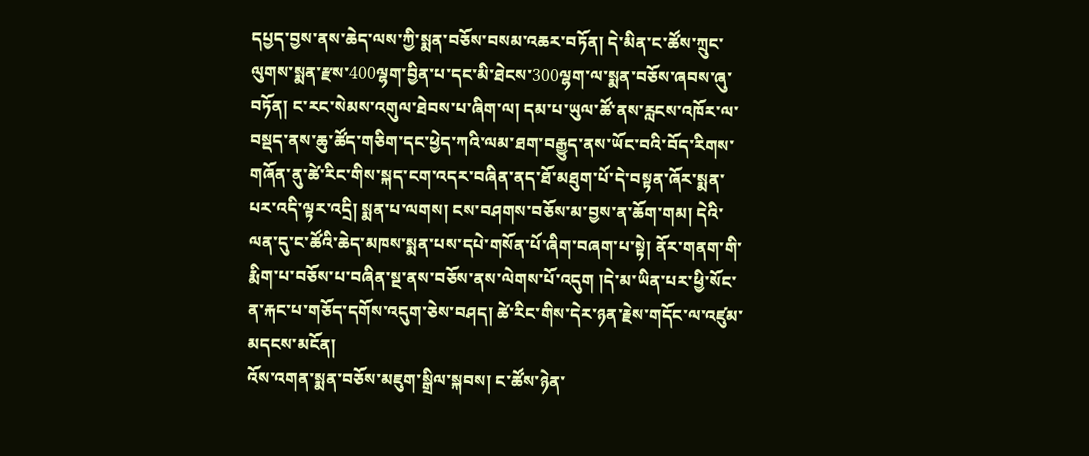དཔྱད་བྱས་ནས་ཆེད་ལས་ཀྱི་སྨན་བཅོས་བསམ་འཆར་བཏོན། དེ་མིན་ང་ཚོས་ཀྲུང་ལུགས་སྨན་རྫས་400ལྷག་བྱིན་པ་དང་མི་ཐེངས་300ལྷག་ལ་སྨན་བཅོས་ཞབས་ཞུ་བཏོན། ང་རང་སེམས་འགུལ་ཐེབས་པ་ཞིག་ལ། དམ་པ་ཡུལ་ཚོ་ནས་རླངས་འཁོར་ལ་བསྡད་ནས་ཆུ་ཚོད་གཅིག་དང་ཕྱེད་ཀའི་ལམ་ཐག་བརྒྱུད་ནས་ཡོང་བའི་བོད་རིགས་གཞོན་ནུ་ཚེ་རིང་གིས་སྐད་ངག་འདར་བཞིན་ནད་ཐོ་མཐུག་པོ་དེ་བསྟན་ཞོར་སྨན་པར་འདི་ལྟར་འདྲི། སྨན་པ་ལགས། ངས་བཤགས་བཅོས་མ་བྱས་ན་ཆོག་གམ། དེའི་ལན་དུ་ང་ཚོའི་ཆེད་མཁས་སྨན་པས་དཔེ་གསོན་པོ་ཞིག་བཞག་པ་སྟེ། ནོར་གནག་གི་རྨིག་པ་བཅོས་པ་བཞིན་སྔ་ནས་བཅོས་ནས་ལེགས་པོ་འདུག །དེ་མ་ཡིན་པར་ཕྱི་སོང་ན་རྐང་པ་གཅོད་དགོས་འདུག་ཅེས་བཤད། ཚེ་རིང་གིས་དེར་ཉན་རྗེས་གདོང་ལ་འཛུམ་མདངས་མངོན།
འོས་འགན་སྨན་བཅོས་མཇུག་སྒྲིལ་སྐབས། ང་ཚོས་ཉེན་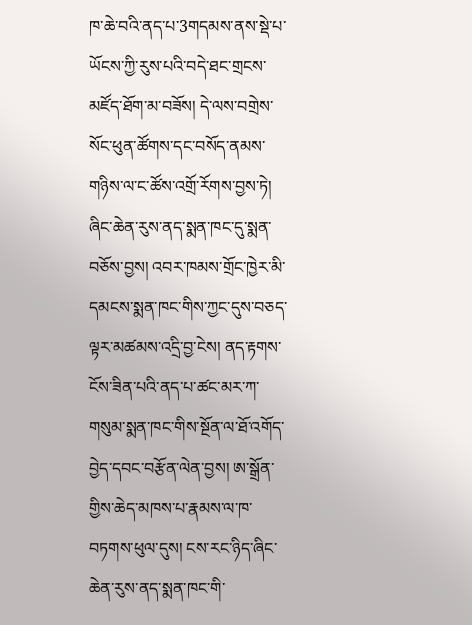ཁ་ཆེ་བའི་ནད་པ་3གདམས་ནས་སྡེ་པ་ཡོངས་ཀྱི་རུས་པའི་བདེ་ཐང་གྲངས་མཛོད་ཐོག་མ་བཟོས། དེ་ལས་བགྲེས་སོང་ཕུན་ཚོགས་དང་བསོད་ནམས་གཉིས་ལ་ང་ཚོས་འགྲོ་རོགས་བྱས་ཏེ། ཞིང་ཆེན་རུས་ནད་སྨན་ཁང་དུ་སྨན་བཅོས་བྱས། འབར་ཁམས་གྲོང་ཁྱེར་མི་དམངས་སྨན་ཁང་གིས་ཀྱང་དུས་བཅད་ལྟར་མཚམས་འདྲི་བྱ་ངེས། ནད་རྟགས་ངོས་ཟིན་པའི་ནད་པ་ཚང་མར་ཀ་གསུམ་སྨན་ཁང་གིས་སྔོན་ལ་ཐོ་འགོད་བྱེད་དབང་བརྩོན་ལེན་བྱས། ཨ་སྒྲོན་གྱིས་ཆེད་མཁས་པ་རྣམས་ལ་ཁ་བཏགས་ཕུལ་དུས། ངས་རང་ཉིད་ཞིང་ཆེན་རུས་ནད་སྨན་ཁང་གི་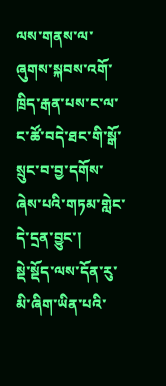ལས་གནས་ལ་ཞུགས་སྐབས་འགོ་ཁྲིད་རྒན་པས་ང་ལ་ང་ཚོ་བདེ་ཐང་གི་སྒོ་སྲུང་བ་བྱ་དགོས་ཞེས་པའི་གཏམ་གླེང་དེ་དྲན་བྱུང་།
སྡེ་སྡོད་ལས་དོན་རུ་མི་ཞིག་ཡིན་པའི་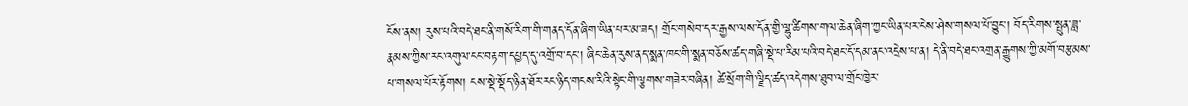ངོས་ནས། རུས་པའི་བདེ་ཐང་ནི་གསོ་རིག་གི་གནད་དོན་ཞིག་ཡིན་པར་མ་ཟད། གྲོང་གསེབ་དར་རྒྱས་ལས་དོན་གྱི་ལྷུ་ཚིགས་གལ་ཆེན་ཞིག་ཀྱང་ཡིན་པར་ངེས་ཤེས་གསལ་པོ་བྱུང་། བོད་རིགས་སྤུན་ཟླ་རྣམས་ཀྱིས་རང་འགུལ་ངང་བརྟག་དཔྱད་དུ་འགྲོ་བ་དང་། ཞིང་ཆེན་རུས་ནད་སྨན་ཁང་གི་སྨན་བཅོས་ཚད་གཞི་སྡེ་པ་རིམ་པའི་བདེ་ཐང་དོ་དམ་ནང་འདྲེས་པ་ན། དེ་ནི་བདེ་ཐང་འགྲན་རྒྱུགས་ཀྱི་མགོ་བརྩམས་པ་གསལ་པོར་རྟོགས། ངས་སྡེ་སྡོད་ཉིན་ཐོར་རང་ཉིད་གངས་རིའི་སྟེང་གི་ལྕགས་གཟེར་བཞིན། ཚེ་སྲོག་གི་ལྗིད་ཚད་འདེགས་ཐུབ་ལ་གྲོང་ཁྱེར་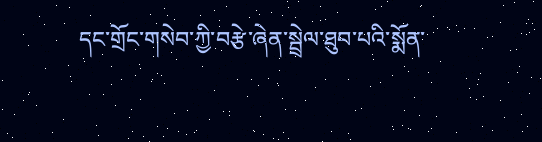དང་གྲོང་གསེབ་ཀྱི་བརྩེ་ཞེན་སྦྲེལ་ཐུབ་པའི་སྨོན་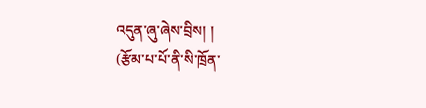འདུན་ཞུ་ཞེས་བྲིས། །
(རྩོམ་པ་པོ་ནི་སི་ཁྲོན་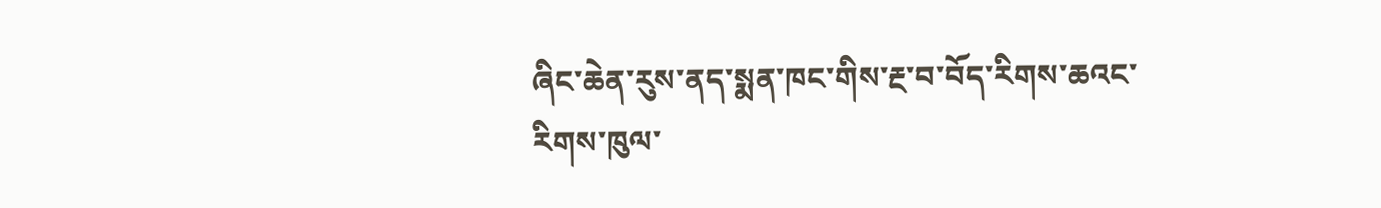ཞིང་ཆེན་རུས་ནད་སྨན་ཁང་གིས་རྔ་བ་བོད་རིགས་ཆའང་རིགས་ཁུལ་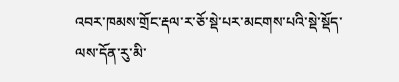འབར་ཁམས་གྲོང་རྡལ་ར་ཅོ་སྡེ་པར་མངགས་པའི་སྡེ་སྡོད་ལས་དོན་རུ་མི་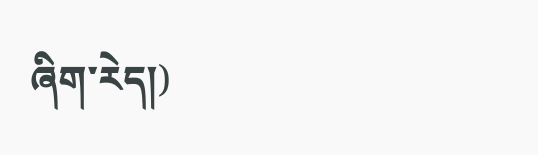ཞིག་རེད།)